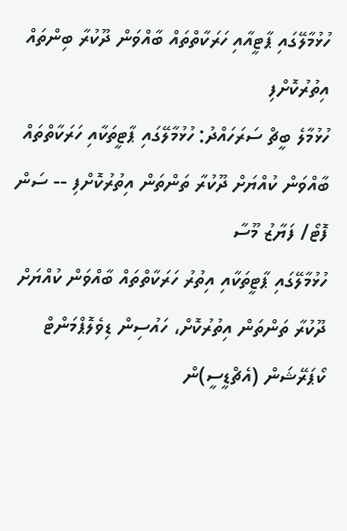ހުޅުމާލޭގައި ޕާޓީއާއި ހަރަކާތްތައް ބާއްވަން ދޫކުރާ ބިންތައް އިތުރުކޮށްފި
ހުޅުމާލެ ބީޗް ސަރަހައްދު: ހުޅުމާލޭގައި ޕާޓީތަކާއި ހަރަކާތްތައް ބާއްވަން ކުއްޔަށް ދޫކުރާ ތަންތަން އިތުރުކޮށްފި -- ސަން ފޮޓޯ/ ފަޔާޒު މޫސާ
ހުޅުމާލޭގައި ޕާޓީތަކާއި އިތުރު ހަރަކާތްތައް ބާއްވަން ކުއްޔަށް ދޫކުރާ ތަންތަން އިތުރުކޮށް، ހައުސިން ޑިވެލޮޕްމަންޓް ކޯޕަރޭޝަން (އެޗްޑީސީ)ން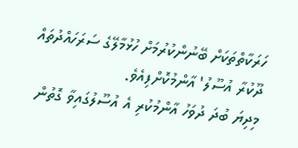ހަރަކާތްތަކަށް ބޭނުންކުރުމަށް ހުޅުމާލޭގެ ސަރަހައްދުތައް ދޫކުރާ އުސޫލު' އާންމުކޮށްފިއެވެ.
މިދިޔަ ބުދަ ދުވަހު އާންމުކުރި އެ އުސޫލުގައިވާ ގޮތުން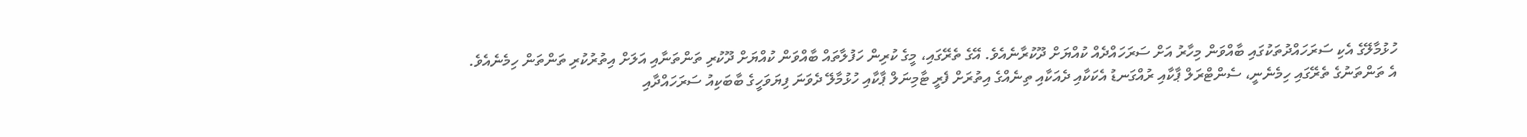ހުޅުމާލޭގެ އެކި ސަރަހައްދުތަކުގައި ބާއްވަން މިހާރު އަށް ސަރަހައްދެއް ކުއްޔަށް ދޫކުރާނެއެވެ. އޭގެ ތެރޭގައި، މީގެ ކުރިން ހަފުލާތައް ބާއްވަން ކުއްޔަށް ދޫކުރި ތަންތަނާއި އަލަށް އިތުރުކުރި ތަންތަން ހިމެނެއެވެ.
އެ ތަންތަނުގެ ތެރޭގައި ހިމެނެނީ، ސެންޓްރަލް ޕާކާއި ރުއްގަނޑު އެކަކާއި ދެއަކާއި ތިނެއްގެ އިތުރަށް ފެރީ ޓާމިނަލް ޕާކާއި ހުޅުމާލޭ ދެވަނަ ފިޔަވަހީގެ ބާބަކިއު ސަރަހައްދާއި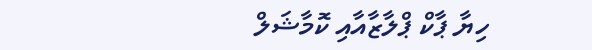ހިޔާ ޕާކް ޕްލާޒާއާއި ކޮމާޝަލް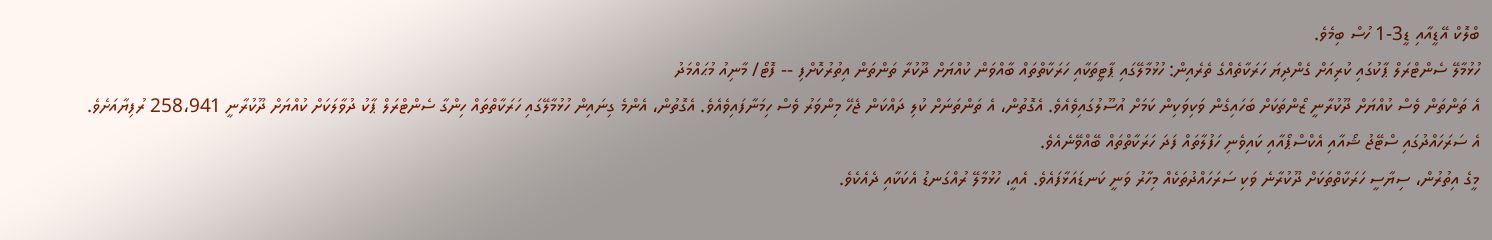ބްލޮކް އޭޑީއާއި ޑީ3-1 ހުސް ބިމެވެ.
ހުޅުމާލޭ ސެންޓްރަލް ޕާކުގައި ކުރިއަށް ގެންދިޔަ ހަރަކާތެއްގެ ތެރެއިން: ހުޅުމާލޭގައި ޕާޓީތަކާއި ހަރަކާތްތައް ބާއްވަން ކުއްޔަށް ދޫކުރާ ތަންތަން އިތުރުކޮށްފި -- ފޮޓޯ/ މާނިއު މުޙައްމަދު
އެ ތަންތަން ވެސް ކުއްޔަށް ދޫކުރާނީ ޒޯންތަކަށް ބަހައިގެން ވަކިވަކިން ކަމަށް އުސޫލުގައިވެއެވެ. އެގޮތުން، އެ ތަންތަނަށް ކުލި ދައްކަން ޖެހޭ މިންވަރު ވެސް ހިމަނާފައިވެއެވެ. އެގޮތުން، އެންމެ ގިނައިން ހުޅުމާލޭގައި ހަރަކާތްތައް ހިންގާ ސެންޓްރަލް ޕާކު ދުވާލަކަށް ކުއްޔަށް ދޫކުރާނީ 258،941 ރުފިޔާއަށެވެ.
އެ ސަރަހައްދުގައި ސްޓޭޖު ޝޯއާއި އެކްސްޕޯއާއި ކައިވެނި ހަފުލާތައް ފަދަ ހަރަކާތްތައް ބޭއްވޭނެއެވެ.
މީގެ އިތުރުން، ސިޔާސީ ހަރަކާތްތަކަށް ދޫކުރާނެ ވަކި ސަރަހައްދުތަކެއް މިހާރު ވަނީ ކަނޑައަޅާފައެވެ. އެއީ، ހުޅުމާލޭ ރުއްގަނޑު އެކަކާއި ދެއެކެވެ.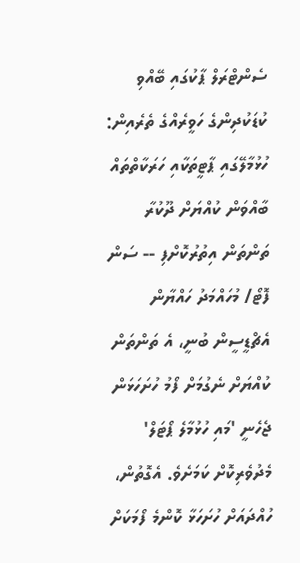ސެންޓްރަލް ޕާކުގައި ބޭއްވި ކުޑަކުދިންގެ ހަވީރެއްގެ ތެރެއިން: ހުޅުމާލޭގައި ޕާޓީތަކާއި ހަރަކާތްތައް ބާއްވަން ކުއްޔަށް ދޫކުރާ ތަންތަން އިތުރުކޮށްފި -- ސަން ފޮޓޯ/ މުހައްމަދު ހައްޔާން
އެޗްޑީސީން ބުނީ، އެ ތަންތަން ކުއްޔަށް ނެގުމަށް ފޯމު ހުށަހަޅަން ޖެހެނީ 'މައި ހުޅުމާލެ ޕޯޓަލް' މެދުވެރިކޮށް ކަމަށެވެ. އެގޮތުން، ހުއްދައަށް ހުށަހަޅާ ކޮންމެ ފޯމަކަށް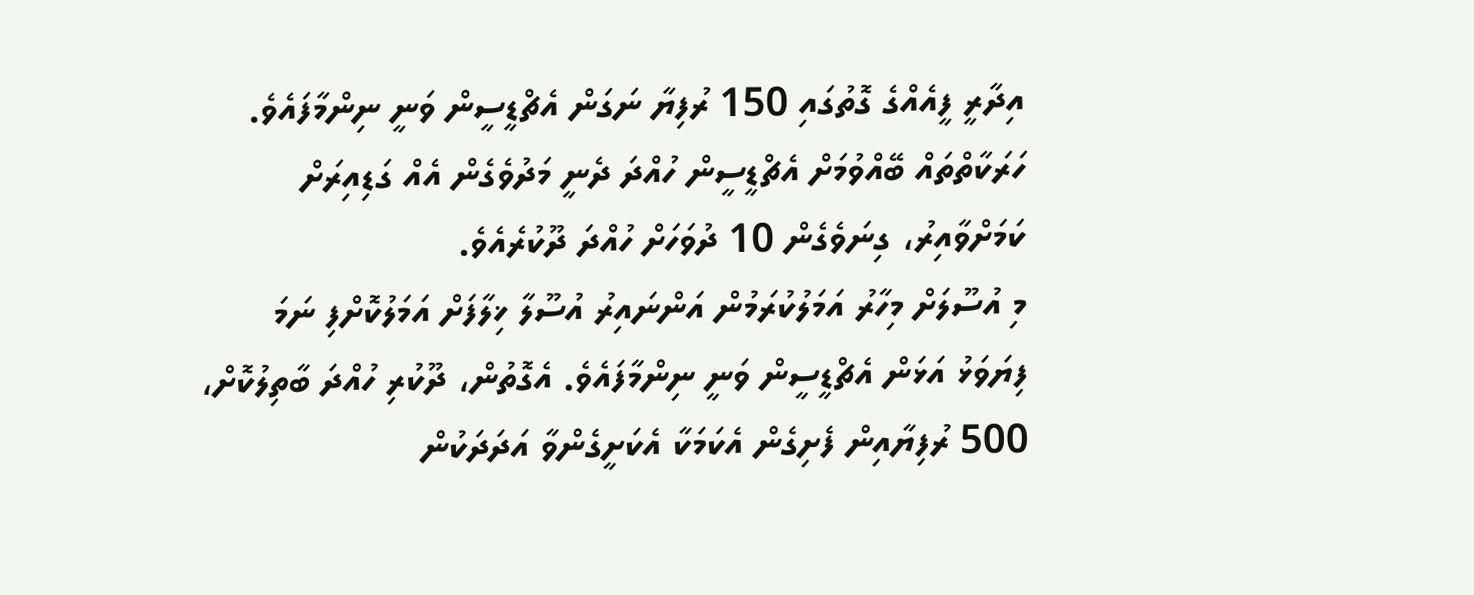އިދާރީ ފީއެއްގެ ގޮތުގައި 150 ރުފިޔާ ނަގަން އެޗްޑީސީން ވަނީ ނިންމާފައެވެ.
ހަރަކާތްތައް ބޭއްވުމަށް އެޗްޑީސީން ހުއްދަ ދެނީ މަދުވެގެން އެއް ގަޑިއިރަށް ކަމަށްވާއިރު، ގިނަވެގެން 10 ދުވަހަށް ހުއްދަ ދޫކުރެއެވެ.
މި އުސޫލަށް މިހާރު އަމަލުކުރަމުން އަންނައިރު އުސޫލާ ޚިލާފަށް އަމަލުކޮށްފި ނަމަ ފިޔަވަޅު އަޅަން އެޗްޑީސީން ވަނީ ނިންމާފައެވެ. އެގޮތުން، ދޫކުރި ހުއްދަ ބާތިލުކޮށް، 500 ރުފިޔާއިން ފެށިގެން އެކަމަކާ އެކަށީގެންވާ އަދަދަކުން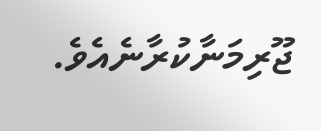ޖޫރިމަނާކުރާނެއެވެ.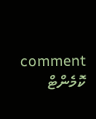comment ކޮމެންޓް